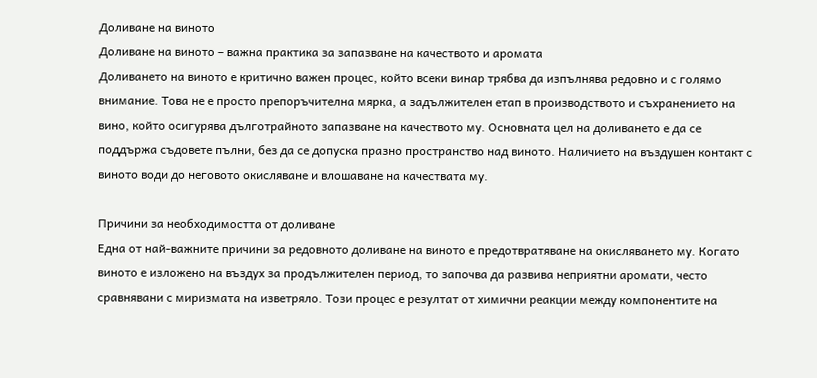Доливане на виното
Доливане на виното – важна практика за запазване на качеството и аромата
Доливането на виното е критично важен процес, който всеки винар трябва да изпълнява редовно и с голямо внимание. Това не е просто препоръчителна мярка, а задължителен етап в производството и съхранението на вино, който осигурява дълготрайното запазване на качеството му. Основната цел на доливането е да се поддържа съдовете пълни, без да се допуска празно пространство над виното. Наличието на въздушен контакт с виното води до неговото окисляване и влошаване на качествата му.

Причини за необходимостта от доливане
Една от най-важните причини за редовното доливане на виното е предотвратяване на окисляването му. Когато виното е изложено на въздух за продължителен период, то започва да развива неприятни аромати, често сравнявани с миризмата на изветряло. Този процес е резултат от химични реакции между компонентите на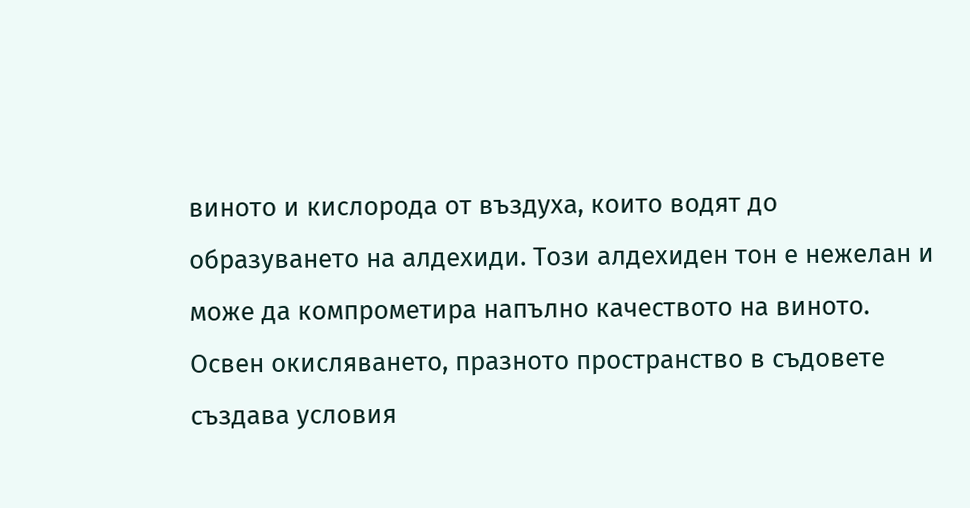виното и кислорода от въздуха, които водят до образуването на алдехиди. Този алдехиден тон е нежелан и може да компрометира напълно качеството на виното.
Освен окисляването, празното пространство в съдовете създава условия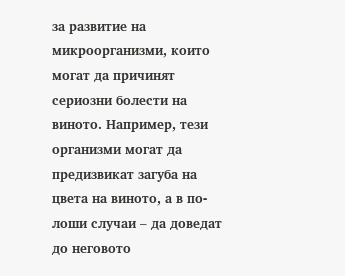за развитие на микроорганизми, които могат да причинят сериозни болести на виното. Например, тези организми могат да предизвикат загуба на цвета на виното, а в по-лоши случаи – да доведат до неговото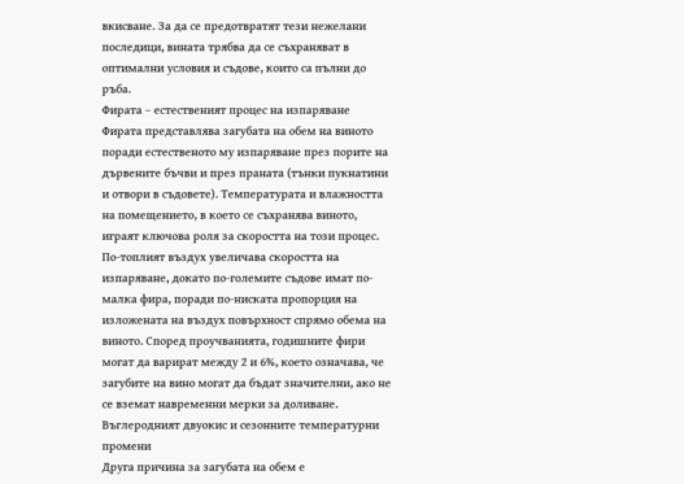вкисване. За да се предотвратят тези нежелани последици, вината трябва да се съхраняват в оптимални условия и съдове, които са пълни до ръба.
Фирата – естественият процес на изпаряване
Фирата представлява загубата на обем на виното поради естественото му изпаряване през порите на дървените бъчви и през праната (тънки пукнатини и отвори в съдовете). Температурата и влажността на помещението, в което се съхранява виното, играят ключова роля за скоростта на този процес. По-топлият въздух увеличава скоростта на изпаряване, докато по-големите съдове имат по-малка фира, поради по-ниската пропорция на изложената на въздух повърхност спрямо обема на виното. Според проучванията, годишните фири могат да варират между 2 и 6%, което означава, че загубите на вино могат да бъдат значителни, ако не се вземат навременни мерки за доливане.
Въглеродният двуокис и сезонните температурни промени
Друга причина за загубата на обем е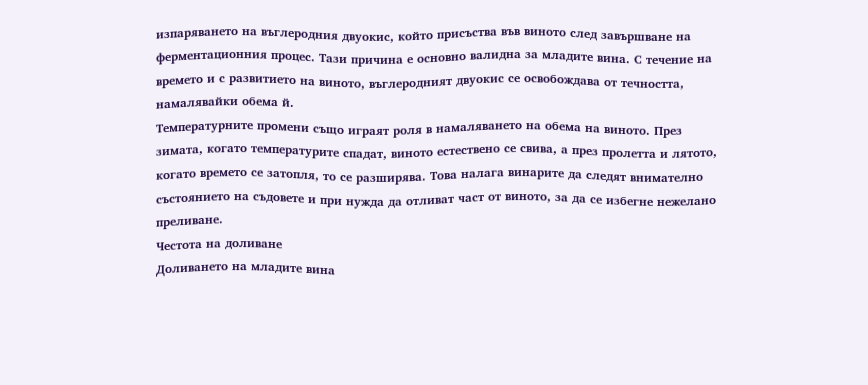изпаряването на въглеродния двуокис, който присъства във виното след завършване на ферментационния процес. Тази причина е основно валидна за младите вина. С течение на времето и с развитието на виното, въглеродният двуокис се освобождава от течността, намалявайки обема й.
Температурните промени също играят роля в намаляването на обема на виното. През зимата, когато температурите спадат, виното естествено се свива, а през пролетта и лятото, когато времето се затопля, то се разширява. Това налага винарите да следят внимателно състоянието на съдовете и при нужда да отливат част от виното, за да се избегне нежелано преливане.
Честота на доливане
Доливането на младите вина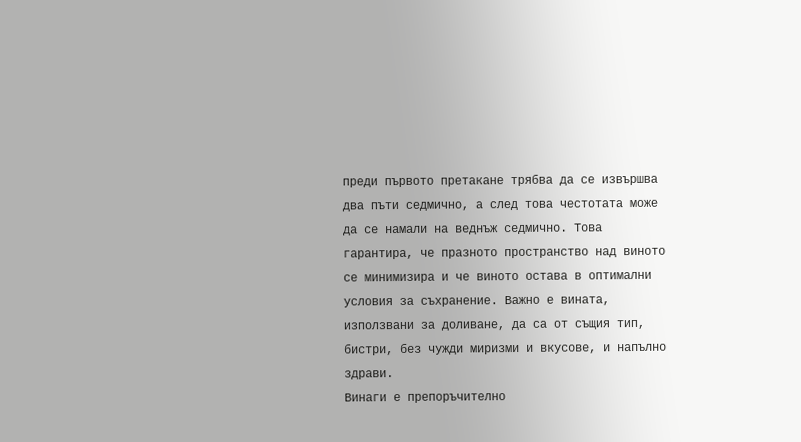преди първото претакане трябва да се извършва два пъти седмично, а след това честотата може да се намали на веднъж седмично. Това гарантира, че празното пространство над виното се минимизира и че виното остава в оптимални условия за съхранение. Важно е вината, използвани за доливане, да са от същия тип, бистри, без чужди миризми и вкусове, и напълно здрави.
Винаги е препоръчително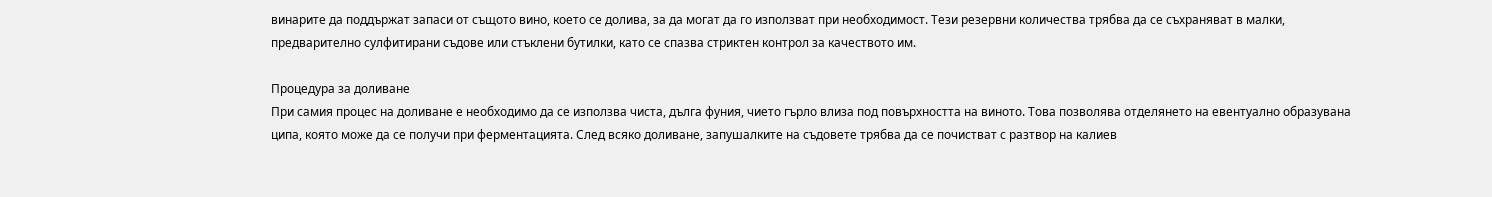винарите да поддържат запаси от същото вино, което се долива, за да могат да го използват при необходимост. Тези резервни количества трябва да се съхраняват в малки, предварително сулфитирани съдове или стъклени бутилки, като се спазва стриктен контрол за качеството им.

Процедура за доливане
При самия процес на доливане е необходимо да се използва чиста, дълга фуния, чието гърло влиза под повърхността на виното. Това позволява отделянето на евентуално образувана ципа, която може да се получи при ферментацията. След всяко доливане, запушалките на съдовете трябва да се почистват с разтвор на калиев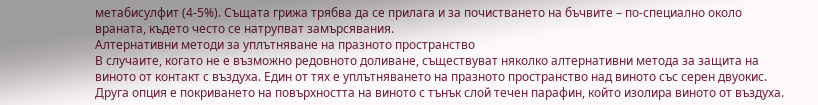метабисулфит (4-5%). Същата грижа трябва да се прилага и за почистването на бъчвите – по-специално около враната, където често се натрупват замърсявания.
Алтернативни методи за уплътняване на празното пространство
В случаите, когато не е възможно редовното доливане, съществуват няколко алтернативни метода за защита на виното от контакт с въздуха. Един от тях е уплътняването на празното пространство над виното със серен двуокис. Друга опция е покриването на повърхността на виното с тънък слой течен парафин, който изолира виното от въздуха.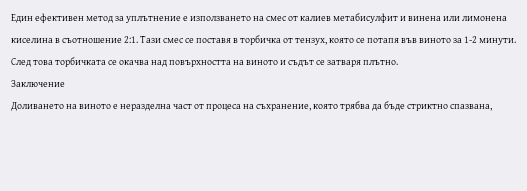Един ефективен метод за уплътнение е използването на смес от калиев метабисулфит и винена или лимонена киселина в съотношение 2:1. Тази смес се поставя в торбичка от тензух, която се потапя във виното за 1-2 минути. След това торбичката се окачва над повърхността на виното и съдът се затваря плътно.
Заключение
Доливането на виното е неразделна част от процеса на съхранение, която трябва да бъде стриктно спазвана,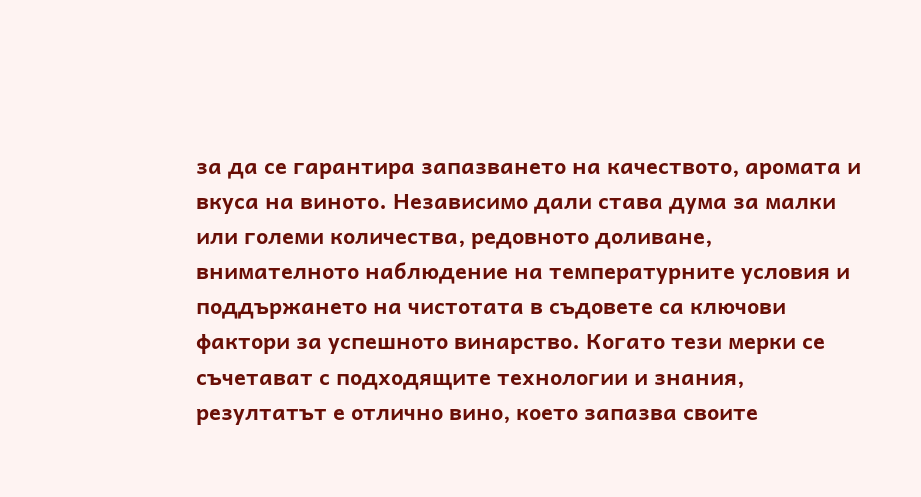за да се гарантира запазването на качеството, аромата и вкуса на виното. Независимо дали става дума за малки или големи количества, редовното доливане, внимателното наблюдение на температурните условия и поддържането на чистотата в съдовете са ключови фактори за успешното винарство. Когато тези мерки се съчетават с подходящите технологии и знания, резултатът е отлично вино, което запазва своите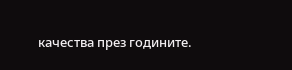качества през годините.